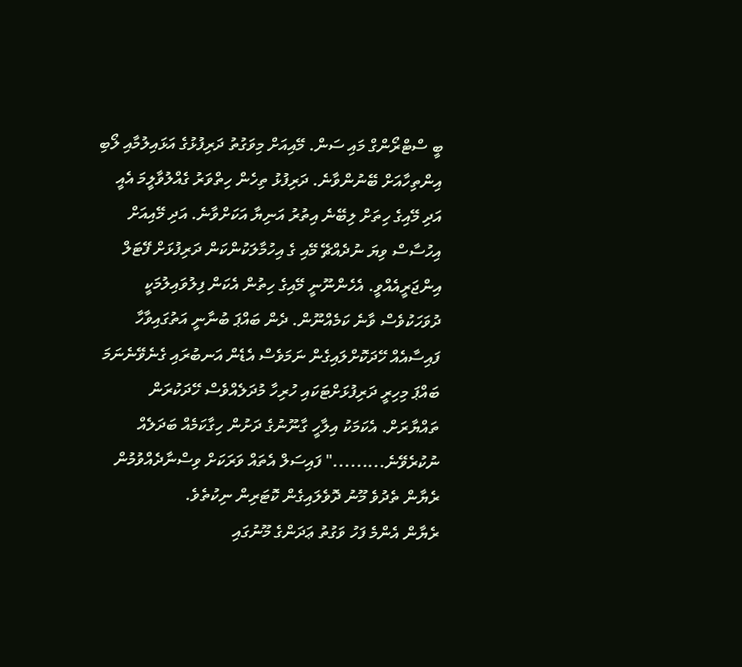ބީ ސްޓްރޯންގް މައި ސަން. މޭއިއަށް މިވަގުތު ދަރިފުޅުގެ އަޅައިލުމާއި ލޯބި އިންތިހާއަށް ބޭނުންވާނެ. ދަރިފުޅު ތިހެން ހިތްވަރު ގެއްލުވާލީމަ އެއީ އަދި މޭއިގެ ހިތަށް ލިބޭނެ އިތުރު އަނިޔާ އަކަށްވާނެ. އަދި މޭއިއަށް އިހުސާސް ވިޔަ ނުދެއްޗޭ މޭއި ގެ އިހުމާލަކުންކަން ދަރިފުޅަށް ފޭޓަލް އިންޖަރީއެއްވީ. އެހެންނޫނީ މޭއިގެ ހިތުން އެކަން ފިލުވައިލުމަކީ ދުވަހަކުވެސް ވާނެ ކަމެއްނޫން. ދެން ބައްޕަ ބުނާނީ އަތުގައިވާހާ ފައިސާއެއް ހޭދަކޮށްލައިގެން ނަމަވެސް އެޑެން އަނބުރައި ގެނެވޭނެނަމަ ބައްޕަ މިހިރީ ދަރިފުޅަށްޓަކައި ހުރިހާ މުދަލެއްވެސް ހޭދަކުރަން ތައްޔާރަށް. އެކަމަކު އިލާހީ ގާނޫނުގެ ދަށުން ހިގާކަމެއް ބަދަލެއް ނުކުރެވޭނެ........." ފައިސަލް އެތައް ވަރަކަށް ވިސްނާދެއްވުމުން ރެޔާން ތެދުވެ މޫނު ދޮވެލައިގެން ކޮޓަރިން ނިކުތެވެ.
ރެޔާން އެންމެ ފަހު ވަގުތު ޢަދަންގެ މޫނުގައި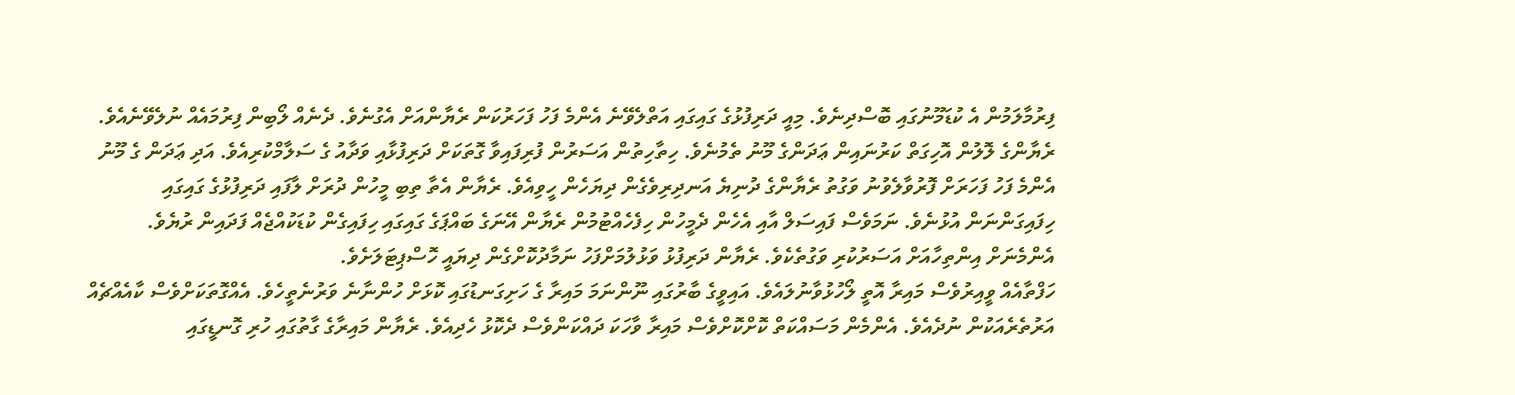ފިރުމާލަމުން އެ ކުޑަމޫނުގައި ބޮސްދިނެވެ. މިއީ ދަރިފުޅުގެ ގައިގައި އަތްލެވޭނެ އެންމެ ފަހު ފަހަރުކަން ރެޔާންއަށް އެގުނެވެ. ދެނެއް ލޯބިން ފިރުމައެއް ނުލެވޭނެއެވެ. ރެޔާންގެ ލޮލުން އޮހިގަތް ކަރުނައިން ޢަދަންގެ މޫނު ތެމުނެވެ. ހިތާހިތުން އަސަރުން ފުރިފައިވާ ގޮތަކަށް ދަރިފުޅާއި ވަދާއު ގެ ސަލާމްކުރިއެވެ. އަދި ޢަދަން ގެ މޫނު އެންމެ ފަހު ފަހަރަށް ފޮރުވާލެވުނު ވަގުތު ރެޔާންގެ ދުނިޔެ އަނދިރިވެގެން ދިޔަހެން ހީވިއެވެ. ރެޔާން އެތާ ތިބި މީހުން ދުރަށް ލާފައި ދަރިފުޅުގެ ގައިގައި ހިފައިގަންނަން އުޅުނެވެ. ނަމަވެސް ފައިސަލް އާއި އެހެން ދެމީހުން ހިފެހެއްޓުމުން ރެޔާން އޭނަގެ ބައްޕަގެ ގައިގައި ހިފައިގެން ކުޑަކުއްޖެއް ފަދައިން ރުޔެވެ. އެންމެނަށް އިންތިހާއަށް އަސަރުކުރި ވަގުތެކެވެ. ރެޔާން ދަރިފުޅު ވަޅުލުމަށްފަހު ނަމާދުކޮށްގެން ދިޔައީ ހޮސްޕިޓަލަށެވެ.
ހަފްތާއެއް ވީއިރުވެސް މައިރާ އޮތީ ލޯހުޅުވާނުލައެވެ. އައިވީގެ ބާރުގައި ނޫންނަމަ މައިރާ ގެ ހަށިގަނޑުގައި ކޮޅަށް ހުންނާނެ ވަރުނެތީހެވެ. އެއްގޮތަކަށްވެސް ކާއެއްޗެއް އަރުތެރެއަކުން ނުދެއެވެ. އެންމެން މަސައްކަތް ކޮށްކޮށްވެސް މައިރާ ވާހަކަ ދައްކަންވެސް ދެކޮޅު ހެދިއެވެ. ރެޔާން މައިރާގެ ގާތުގައި ހުރި ގޮނޑީގައި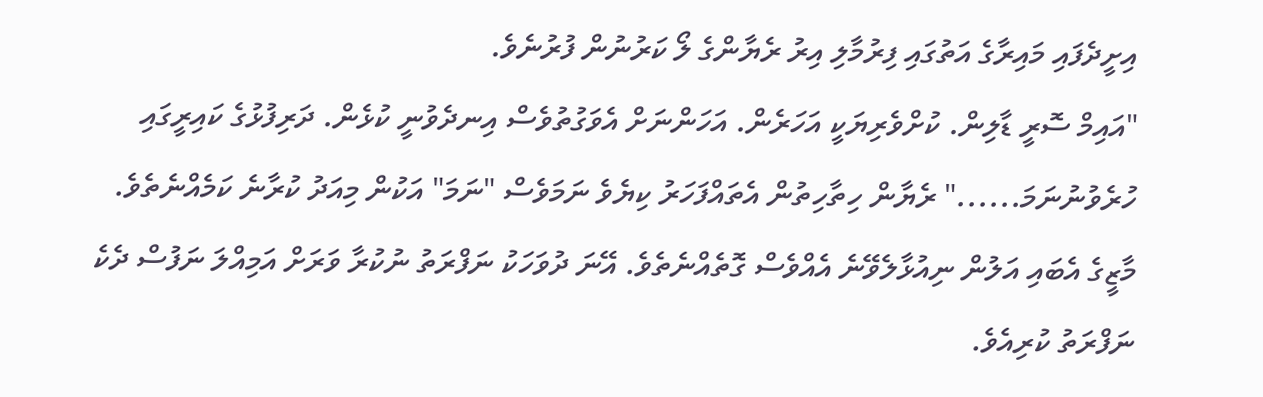އިށީދެފައި މައިރާގެ އަތުގައި ފިރުމާލި އިރު ރެޔާންގެ ލޯ ކަރުނުން ފުރުނެވެ.
"އައިމް ސޮރީ ޑާލިން. ކުށްވެރިޔަކީ އަހަރެން. އަހަންނަށް އެވަގުތުވެސް އިނދެވުނީ ކުޅެން. ދަރިފުޅުގެ ކައިރީގައި ހުރެވުނުނަމަ......" ރެޔާން ހިތާހިތުން އެތައްފަހަރު ކިޔެވެ ނަމަވެސް "ނަމަ" އަކުން މިއަދު ކުރާނެ ކަމެއްނެތެވެ. މާޒީގެ އެބައި އަލުން ނިއުޅާލެވޭނެ އެއްވެސް ގޮތެއްނެތެވެ. އޭނަ ދުވަހަކު ނަފްރަތު ނުކުރާ ވަރަށް އަމިއްލަ ނަފުސް ދެކެ ނަފްރަތު ކުރިއެވެ.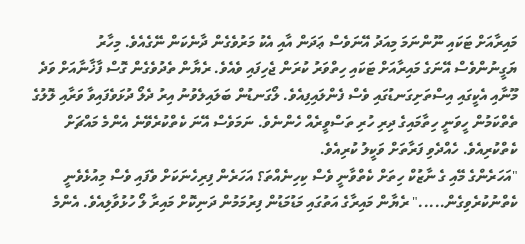މައިރާއަށް ޓަކައި ނޫންނަމަ މިއަދު އޭނަވެސް ޢަދަން އާއި އެކު މަރުވެގެން ދާނެކަން ނޭގެއެވެ. މިހާރު ޔަގީނުންވެސް އޭނަގެ މައިރާއަށް ޓަކައި ހިތްވަރު ކުރަން ޖެހިފައި ވެއެވެ. ރެޔާން ތެދުވެގެން ގޮސް ފާޚާނާއަށް ވަދެ މޫނާއި އެކީގައި އިސްތަށިގަނޑުގައި ވެސް ފެންލައިފިއެވެ. ލޯގަނޑުން ބަލައިލެވުނު އިރު ދެލޯ ދުޅަވެފައިވާ ވަރާއި ލޮލުގެ ތެތްކަމުން ހީވަނީ ހިތާމައިގެ ދިރި ހުރި ތަސްވީރެއް ހެންނެވެ. ނަމަވެސް އޭނަ ކެތްކުރެވޭނެ އެންމެ މައްޗަށް ކެތްކުރިއެވެ. ހެއްދެވި ފަރާތަށް ވަކީލު ކުރިއެވެ.
"އަހަރެންގެ މޭއި ގެ ނާޒުކް ހިތަށް ކެތްވާނީ ވެސް ކިހިނެއްތަ؟ އަހަރެން ފިރިހެނަކަށް ވެފައި ވެސް މިއުޅެވެނީ ކެތްނުކުރެވިގެން....." ރެޔާން މައިރާގެ އަތުގައި މަޑުމަޑުން ފިރުމަމުން ދަނިކޮށް މައިރާ ލޯ ހުޅުވާލިއެވެ. އެންމެ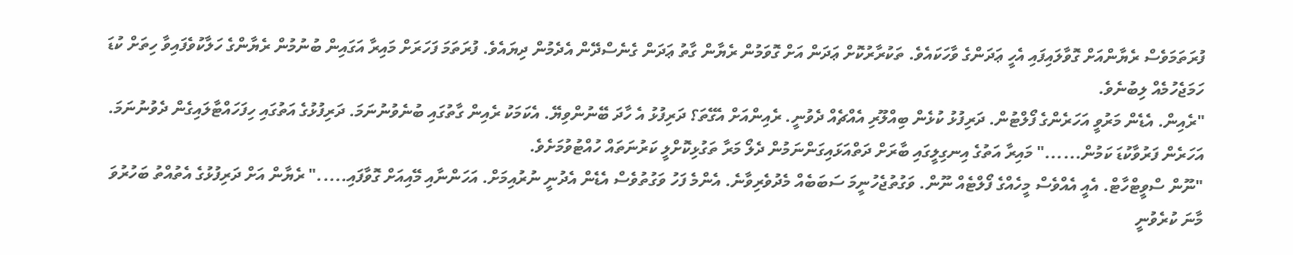ފުރަތަމަވެސް ރެޔާންއަށް ގޮވާލައިފައި އެހީ ޢަދަންގެ ވާހަކައެވެ. ތަކުރާރުކޮށް ޢަދަން އަށް ގޮވަމުން ރެޔާން ގާތު ޢަދަން ގެނެސްދޭން އެދެމުން ދިޔައެވެ. ފުރަތަމަ ފަހަރަށް މައިރާ އަގައިން ބުނުމުން ރެޔާންގެ ހަލާކުވެފައިވާ ހިތަށް ކުޑަ ހަމަޖެހުމެއް ލިބުނެވެ.
"ރެއިން. އެޑެން މަރުވީ އަހަރެންގެ ފޯލްޓުން. ދަރިފުޅު ކުޅެން ބިއްލޫރި އެއްޗެއް ދެވުނީ. ރެއިންއަށް އެގޭތަ؟ ދަރިފުޅު އެ ހާދަ ބޭނުންވިޔޭ. އެކަމަކު ރެއިން ގާތުގައި ބުނެވުނުނަމަ. ދަރިފުޅުގެ އަތުގައި ހިފަހައްޓާލައިގެން ދެވުނުނަމަ. އަހަރެން ފަރުވާކުޑަ ކަމުން......" މައިރާ އަތުގެ އިނގިލީގައި ބާރަށް ދަތްއަޅައިގަންނަމުން ދެލޯ މަރާ ތަގުޅިކޮށްލީ ކަރުނަތައް ހުއްޓުވުމަށެވެ.
"ނޫން ސްވީޓްހާޓް. އެއީ އެއްވެސް މީހެއްގެ ފޯލްޓެއް ނޫން. ވަގުތުޖެހުނީމަ ސަބަބެއް މެދުވެރިވާނެ. އެންމެ ފަހު ވަގުތުވެސް އެޑެން އެދުނީ ނުރުއިމަށް. އަހަންނާއި މޭއިއަށް ގޮވާފައި....." ރެޔާން އަށް ދަރިފުޅުގެ އެތުއްތު ބަހުރުވަ މާނަ ކުރެވުނީ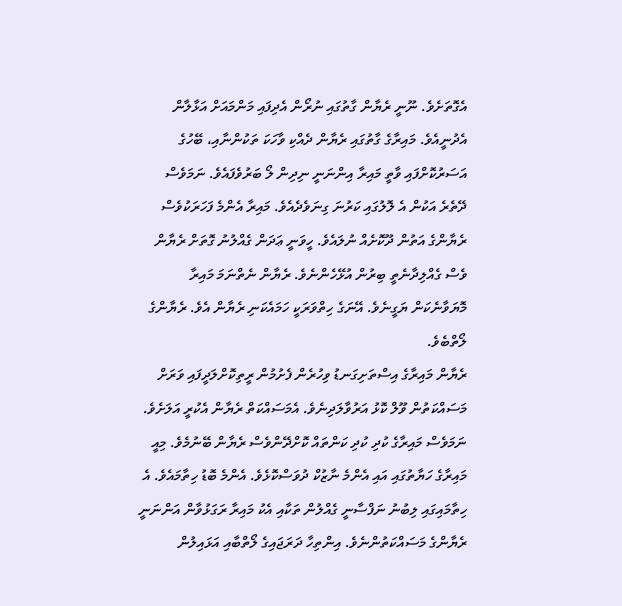އެގޮތަށެވެ. ނޫނީ ރެޔާން ގާތުގައި ނުރޯން އެދިފައި މަންމައަށް އަޅާލާން އެދުނީއެވެ. މައިރާގެ ގާތުގައި ރެޔާން ދެއްކި ވާހަކަ ތަކުންނާއި، ބޭހުގެ އަސަރުކޮށްފައި ވާތީ މައިރާ އިންނަނީ ނިދިން ލޯ ބަރުވެފައެވެ. ނަމަވެސް ދޭތެރެ އަކުން އެ ލޮލުގައި ކަރުނަ ގިނަވެދެއެވެ. މައިރާ އެންމެ ފަހަރަކުވެސް ރެޔާންގެ އަތުން ދޫކޮށެއް ނުލައެވެ. ހީވަނީ ޢަދަން ގެއްލުނު ގޮތަށް ރެޔާން ވެސް ގެއްލިދާނެތީ ބިރުން އުޅޭހެންނެވެ. ރެޔާން ނެތްނަމަ މައިރާ މޮޔަވާނެކަން ޔަގީނެވެ. އޭނަގެ ހިތްވަރަކީ ހަމައެކަނި ރެޔާން އެވެ. ރެޔާންގެ ލޯތްބެވެ.
ރެޔާން މައިރާގެ އިސްތަށިގަނޑު ވިހުރެން ފެށުމުން ރީތިކޮށްލަދީފައި ވަރަށް މަސައްކަތުން ވޫލް ކޮޅު އަރުވާލަދިނެވެ. އެމަސައްކަތް ރެޔާން އެކުރީ އަލަށެވެ. ނަމަވެސް މައިރާގެ ކުދި ކުދި ކަންތައް ކޮށްދޭންވެސް ރެޔާން ބޭނުމެވެ. މިއީ މައިރާގެ ހަޔާތުގައި އައި އެންމެ ނާޒުކް ދުވަސްކޮޅެވެ. އެންމެ ބޮޑު ހިތާމައެވެ. އެ ހިތާމައިގައި ލިބުނު ނަފްސާނީ ގެއްލުން ތަކާއި އެކު މައިރާ ރަގަޅުވާން އަންނަނީ ރެޔާންގެ މަސައްކަތުންނެވެ. އިންތިހާ ދަރަޖައިގެ ލޯތްބާއި އަޅައިލުން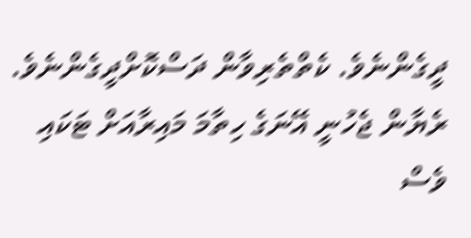ދީގެންނެވެ. ކެތްތެރިވާން ދަސްކޮށްދީގެންނެވެ. ރެޔާން ޖެހުނީ އޭނަގެ ހިތާމަ މައިރާއަށް ޓަކައި ވެސް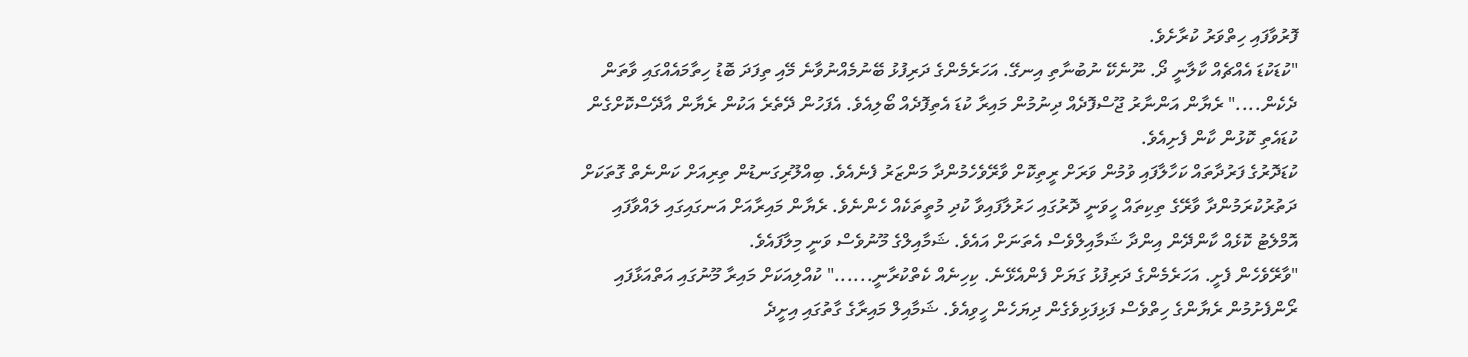ފޮރުވާފައި ހިތްވަރު ކުރާށެވެ.
"ކުޑަކުޑަ އެއްޗެއް ކާލާނީ ދޯ. ނޫނެކޭ ނުބުނާތި އިނގޭ. އަހަރެމެންގެ ދަރިފުޅު ބޭނުމެއްނުވާނެ މޭއި ތިފަދަ ބޮޑު ހިތާމައެއްގައި ވާތަން ދެކެން...." ރެޔާން އަންނާރު ޖޫސްފޮދެއް ދިނުމުން މައިރާ ކުޑަ އެތިފޮދެއް ބޯލިއެވެ. އެފަހުން ދޭތެރެ އަކުން ރެޔާން އާދޭސްކޮށްގެން ކުޑައެތި ކޮޅުން ކާން ފެށިއެވެ.
ކުޑަދޮރުގެ ފަރުދާތައް ކަހާލާފައި ވުމުން ވަރަށް ރީތިކޮށް ވާރޭވެހެމުންދާ މަންޒަރު ފެނެއެވެ. ބިއްލޫރިގަނޑުން ތިރިއަށް ކަންނެތް ގޮތަކަށް ދަތުރުކުރަމުންދާ ވާރޭގެ ތިކިތައް ހީވަނީ ދޮރުގައި ހަރުލާފައިވާ ކުދި މުތީތަކެއް ހެންނެވެ. ރެޔާން މައިރާއަށް އަނގައިގައި ލައްވާފައި އޮމްލެޓު ކޮޅެއް ކާންދޭން އިންދާ ޝަމާއިލްވެސް އެތަނަށް އައެވެ. ޝަމާއިލްގެ މޫނުވެސް ވަނީ މިލާފައެވެ.
"ވާރޭވެހެން ފެށީ. އަހަރެމެންގެ ދަރިފުޅު ގަޔަށް ފެންއެޅޭނެ. ކިހިނެއް ކެތްކުރާނީ......" ކުއްލިއަކަށް މައިރާ މޫނުގައި އަތްއަޅާފައި ރޯންފެށުމުން ރެޔާންގެ ހިތްވެސް ފަޅިފަޅިވެގެން ދިޔަހެން ހީވިއެވެ. ޝަމާއިލް މައިރާގެ ގާތުގައި އިށީދެ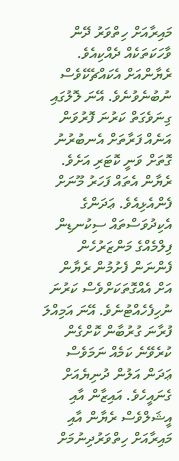މައިރާއަށް ހިތްވަރު ދޭން ވާހަކަތަކެއް ދެއްކިއެވެ. ރެޔާންއަށް އެކައްޗެކޭވެސް ނުބުނެވުނެވެ. އޭނަ ލޮލުގައި ގިނަވެގަތް ކަރުނަ ފޮރުވަން އަނެއް ފަރާތަށް އެނބުރުނު ގޮތަށް ވަނީ ކޮޓަރި އަށެވެ. ރެޔާން އެތައް ފަހަރު މޫނަށް ފެންއެޅިއެވެ. ޢަދަންގެ އެކިދުވަސްތައް ސިކުނޑިން ފިލްމެއްގެ މަންޒަރުހެން ފެންނަން ފެށުމުން ރެޔާން އަށް އެއްގޮތަކަށްވެސް ކަރުނަ ނުހިފެހެއްޓުނެވެ. އޭނަ އަމިއްލަ ފުރާނަ ގުރުބާން ކޮށްގެން ކުރެވޭނެ ކަމެއް ނަމަވެސް ޢަދަން އަލުން ދުނިޔެއަށް ގެނައީހެވެ. އައިޒާން އާއި އީޝަލްވެސް ރެޔާން އާއި މައިރާއަށް ހިތްވަރުދިނުމަށް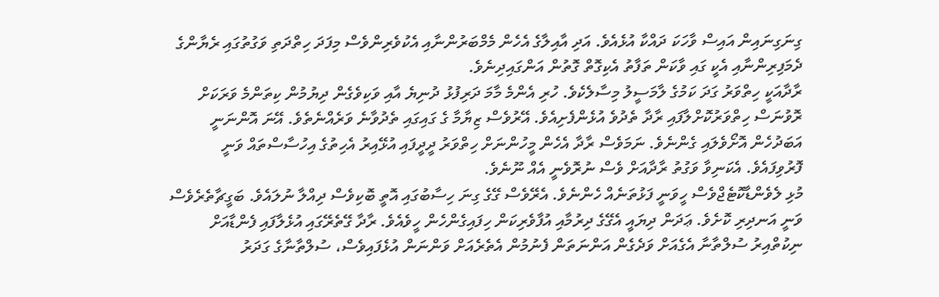ގިނަގިނައިން އައިސް ވާހަކަ ދައްކާ އުޅެއެވެ. އަދި އާއިލާގެ އެހެން މެމްބަރުންނާއި އެކުވެރިންވެސް މިފަދަ ހިތްދަތި ވަގުތުގައި ރެޔާންގެ ދެމަފިރިންނާއި އެކީ ގައި ވާކަން ތަފާތު އެކިގޮތް ގޮތުން އަންގައިދިނެވެ.
ރާދާއަކީ ހިތްވަރު ގަދަ ކަމުގެ ލާމަސީލު މިސާލެކެވެ. ހުރި އެންމެ މާމަ ދަރިފުޅު ދުނިޔެ އާއި ވަކިވެގެން ދިޔުމުން ކިތަންމެ ވަރަކަށް ރޮވުނަސް ހިތްވަރުކޮށްލާފައި ރާދާ ތެދުވެ އުޅެންފެށިއެވެ. އޭރުވެސް ޒިޔާމާ ގެ ގައިގައި ތެދުވާނެ ވަރެއްނެތެވެ. އޭނަ އޮންނަނީ އަބަދުހެން އޮށޯވެލައި ގެންނެވެ. ނަމަވެސް ރާދާ އެހެން މީހުންނަށް ހިތްވަރު ދީދީފައި އުޅޭއިރު އެހިތުގެ އިހުސާސްތައް ވަނީ ފޮރުވިފައެވެ. އެކަނިވާ ވަގުތު ރާދާއަށް ވެސް ނުރޮވެނީ އެއް ނޫނެވެ.
މުޅި ލެވެންޑާކޮޓެޖްވެސް ހީވަނީ ފަޅުތަނެއް ހެންނެވެ. އެރޭވެސް ގޭގެ ގިނަ ހިސާބުގައި އޮތީ ބޮކިވެސް ދިއްލާ ނުލައެވެ. ބަގީޗާތެރެވެސް ވަނީ އަނދިރި ކޮށެވެ. ޢަދަން ދިޔައީ އެގޭގެ ދިރުމާއި އުފާވެރިކަން ހިފައިގެންހެން ހީވެއެވެ. ރާދާ ގޭތެރޭގައި އުޅެލާފައި ފެންޑާއަށް ނިކުތްއިރު ސުލްތާނާ އެގެއަށް ވަދެގެން އަންނަތަން ފެނުމުން އެތެރެއަށް ވަންނަން އުޅެފައިވެސް، ސުލްތާނާގެ ގަދަރު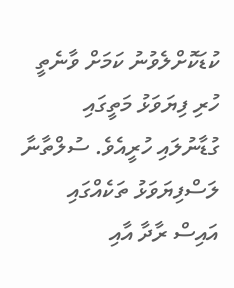ކުޑަކޮށްލެވުނު ކަމަށް ވާނެތީ ހުރި ފިޔަވަޅު މަތީގައި ގުޑާނުލައި ހުރީއެވެ. ސުލްތާނާ ލަސްފިޔަވަޅު ތަކެއްގައި އައިސް ރާދާ އާއި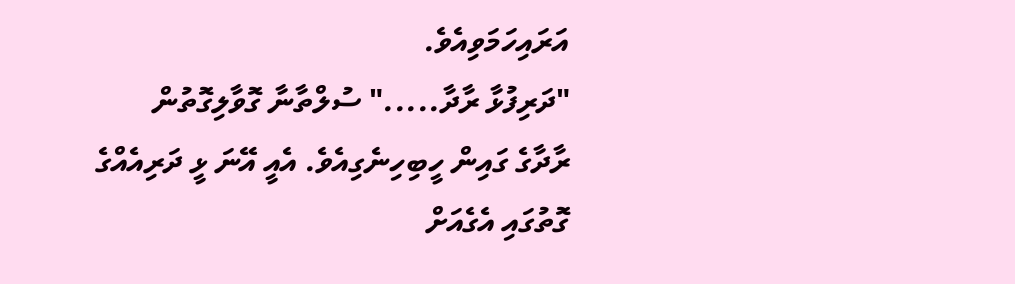އަރައިހަމަވިއެވެ.
"ދަރިފުޅާ ރާދާ....." ސުލްތާނާ ގޮވާލިގޮތުން ރާދާގެ ގައިން ހީބިހިނެގިއެވެ. އެއީ އޭނަ ޅީ ދަރިއެއްގެ ގޮތުގައި އެގެއަށް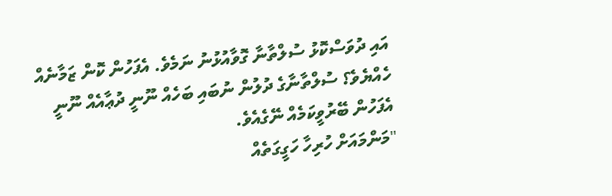އައި ދުވަސްކޮޅު ސުލްތާނާ ގޮވާއުޅުނު ނަމެވެ. އެފަހުން ކޮން ޒަމާނެއް ހެއްޔެވެ؟ ސުލްތާނާގެ ދުލުން ނުބައި ބަހެއް ނޫނީ ދުޢާއެއް ނޫނީ އެފަހުން ބޭރުވީކަމެއް ނޭގެއެވެ.
"މަންމައަށް ހުރިހާ ހަގީގަތެއް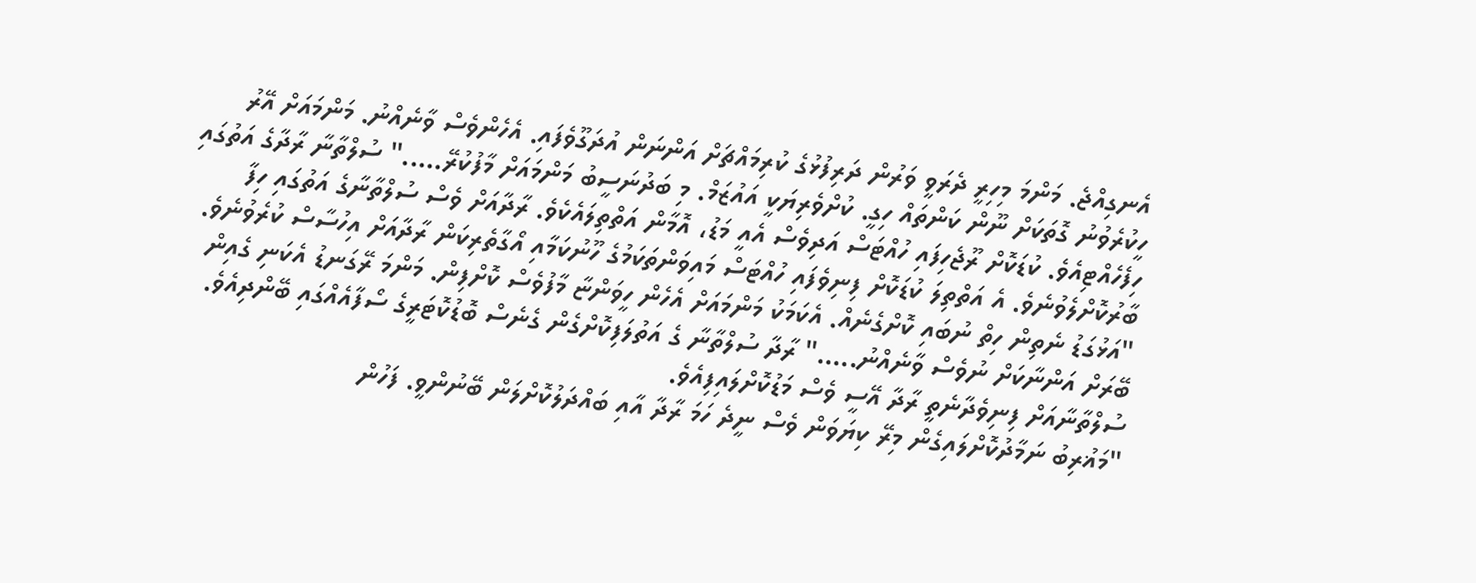އެނގިއްޖެ. މަންމަ މިހިރީ ދެރަވީ ވަރުން ދަރިފުޅުގެ ކުރިމައްޗަށް އަންނަން އުދަގޫވެފައި. އެހެންވެސް ވާނެއްނު. މަންމައަށް އޭރު ހީކުރެވުނު ގޮތަކަށް ނޫން ކަންތައް ހިގީ. ކުށްވެރިޔަކީ އައުޒަމް. މި ބަދުނަސީބު މަންމައަށް މާފުކުރޭ....." ސުލްތާނާ ރާދާގެ އަތުގައި ހިފެހެއްޓިއެވެ. ކުޑަކޮށް ރޫޖެހިފައި ހުއްޓަސް އަދިވެސް އެއީ މަޑު، އޮމާން އަތްތިލައެކެވެ. ރާދާއަށް ވެސް ސުލްތާނާގެ އަތުގައި ހިފާ ބާރުކޮށްލެވުނެވެ. އެ އަތްތިލަ ކުޑަކޮށް ފިނިވެފައި ހުއްޓަސް މައިވަންތަކަމުގެ ހޫނުކަމާއި އޯގާތެރިކަން ރާދާއަށް އިހުސާސް ކުރެވުނެވެ.
"އަޅުގަޑު ނެތިން ހިތް ނުބައި ކޮށްގެނެއް. އެކަމަކު މަންމައަށް އެހެން ހީވަންޏާ މާފުވެސް ކޮށްފިން. މަންމަ ރޭގަނޑު އެކަނި ގެއިން ބޭރަށް އަންނާކަށް ނުވެސް ވާނެއްނު....." ރާދާ ސުލްތާނާ ގެ އަތުލަފިކޮށްގެން ގެނެސް ބޮޑުކޮޓަރީގެ ސޯފާއެއްގައި ބޭންދިއެވެ. ސުލްތާނާއަށް ފިނިވެދާނެތީ ރާދާ އޭސީ ވެސް މަޑުކޮށްލައިފިއެވެ.
"މަޣުރިބު ނަމާދުކޮށްލައިގެން މިރޭ ކިޔަވަން ވެސް ނީދެ ހަމަ ރާދާ އާއި ބައްދަލުކޮށްލަން ބޭނުންވީ. ފަހުން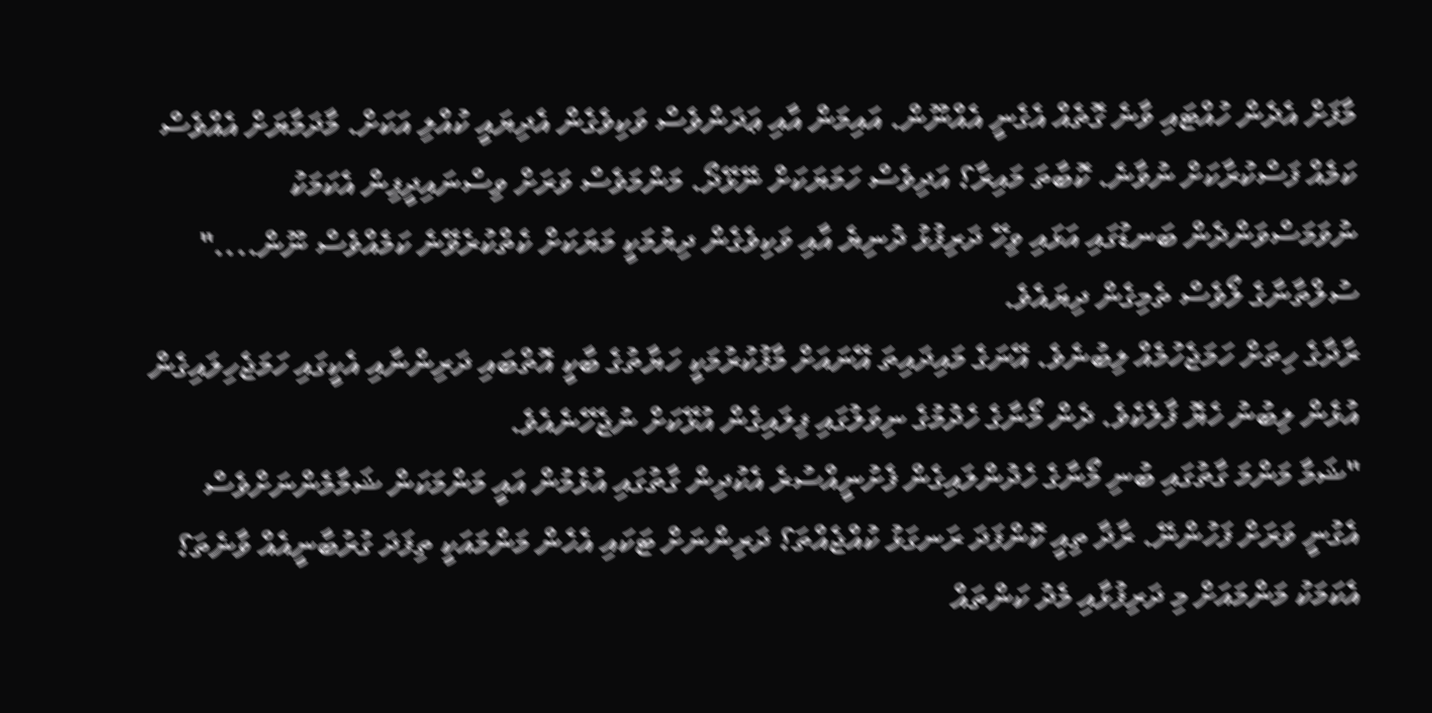މާފަށް އެދެން ހުއްޓައި ވާނެ ގޮތެއް އެގެނީ އެއްނޫން. އައިމަން އާއި ޢަދަންވެސް ވަކިވެގެން އެދިޔައީ ކުއްލި އަކަށް. މާދަމާޔަށް އެއްވެސް ކަމެއް ފަސްކުރާކަށް ނުވާނެ. ކޮބާތަ މައިރާ؟ އަދިވެސް ހަމަޔަކަށް ނޭޅޭދޯ. މަންމަވެސް ވަރަށް ވިސްނައިދީފިން އެކަމަކު ނުވަމަސްވަންދެން ބަނޑުގައި އަޅައި ވިހޭ ދަރިފުޅު ދުނިޔެ އާއި ވަކިވެގެން ދިޔުމަކީ މަޔަކަށް ކެތްކުރެވޭނެ ކަމެއްވެސް ނޫން...." ސުލްތާނާގެ ލޯވެސް ތެމިގެން ދިޔައެވެ.
ރާދާގެ ހިތަށް ހަމަޖެހުމެއް ލިބުނެވެ. އޭނަގެ މައިދައިތަ އޭނައަށް މާފުކުރުމަކީ ހަޔާތުގެ ބާކީ އޮތްބައި ދަރިންނާއި އެކީގައި ހަމަޖެހިލައިގެން އުޅެން ލިބުނު ހެޔޮ ފާލެކެވެ. ދެން މޯނާގެ ހެދުމުގެ ނިވަލުގައި ފިލައިގެން އުޅޭކަށް ނުޖެހޭނެއެވެ.
"ޝަމާ މަންމަ ގާތުގައި ބުނި މޯނާގެ ހެދުންލައިގެން ފެށުނީއްސުރެ އެކުދިން ގާތުގައި އުޅެމުން އައީ މަންމަކަން ޝަމާމެންނަށްވެސް އެގުނީ ވަރަށް ފަހުންނޭ. ރާދާ ތިއީ ކޮންފަދަ ރަނގަޅު ކުއްޖެއްތަ؟ ދަރިންނަށް ޓަކައި އެހެން މަންމައަކީ ތިފަދަ ގުރުބާނީއެއް ވާނެތަ؟ އެކަމަކު މަންމައަށް މި ދަރިފުޅާއި މެދު ކަންތައް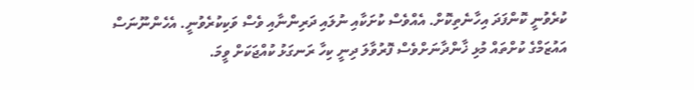ކުރެވުނީ ކޮންފަދަ އިހާނެތިކޮށް. އެއްވެސް ކުށަކާއި ނުލައި ދަރިންނާއި ވެސް ވަކިކުރެވުނީ. އެހެންނޫނަސް އައުޒަމްގެ ކުށްތައް މުޅި ޚާންދާނަށްވެސް ފޮރުވާލަ ދިނީ ކިހާ ރަނގަޅު ކުއްޖަކަށް ވީމަ.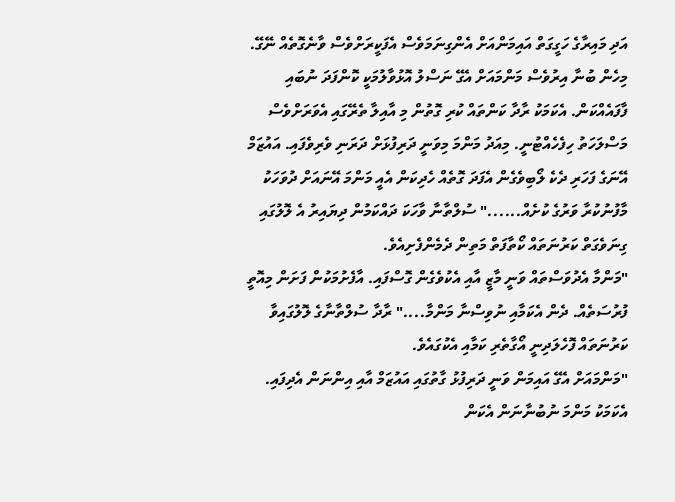އަދި މައިރާގެ ހަގީގަތް އައިމަންއަށް އެންގިނަމަވެސް އެފަކީރަށްވެސް ވާނެގޮތެއް ނޭގޭ. މިހެން ބުނާ އިރުވެސް މަންމައަށް އެގޭ ނަސްލު އޮޅުވާލުމަކީ ކޮންފަދަ ނުބައި ފާފައެއްކަން. އެކަމަކު ރާދާ ކަންތައް ކުރި ގޮތުން މި އާއިލާ ތެރޭގައި އެވަރަށްވެސް މަސްލަހަތު ހިފެހެއްޓުނީ. މިއަދު މަންމަ މިވަނީ ދަރިފުޅަށް ދަރަނި ވެރިވެފައި. އައުޒަމް އޭނަގެ ފަހަރި ދެކެ ލޯބިވެގެން އެފަދަ ގޮތެއް ހެދިކަން އެއީ މަންމަ އޭނައަށް ދުވަހަކު މާފުނުކުރާ ވަރުގެ ކުށެއް......" ސުލްތާނާ ވާހަކަ ދައްކަމުން ދިޔައިރު އެ ލޮލުގައި ގިނަވެގަތް ކަރުނަތައް ކޯތާފަތް މަތިން ދެމެންފެށިއެވެ.
"މަންމާ އެދުވަސްތައް ވަނީ މާޒީ އާއި އެކުވެގެން ގޮސްފައި. އާފެށުމަކުން ފަށަން މިއޮތީ ފުރުސަތެއް. ދެން އެކަމާއި ނުވިސްނާ މަންމާ...." ރާދާ ސުލްތާނާގެ ލޮލުގައިވާ ކަރުނަތައް ފޮހެލަދިނީ އޯގާތެރި ކަމާއި އެކުގައެވެ.
"މަންމައަށް އެގޭ އައިމަން ވަނީ ދަރިފުޅު ގާތުގައި އައުޒަމް އާއި އިންނަން އެދިފައި. އެކަމަކު މަންމަ ނުބުނާނަން އެކަން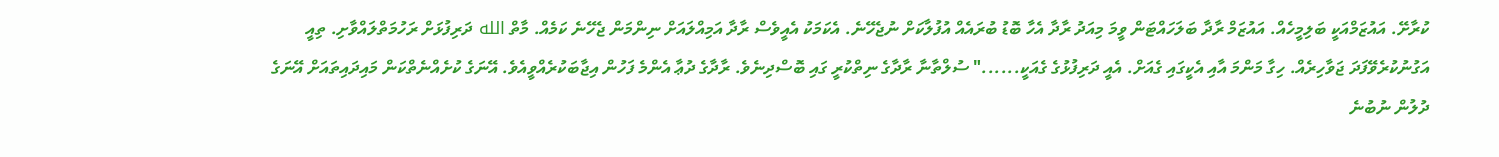ކުރާށޭ. އައުޒަމްއަކީ ބަލިމީހެއް. އައުޒަމް ރާދާ ބަލަހައްޓަން ވީމަ މިއަދު ރާދާ އެހާ ބޮޑު ބުރައެއް އުފުލާކަށް ނުޖެހޭނެ. އެކަމަކު އެއީވެސް ރާދާ އަމިއްލައަށް ނިންމަން ޖެހޭނެ ކަމެއް. މާތް الله ދަރިފުޅަށް ރަހުމަތްލައްވާށި. ތިއީ އަގުނުކުރެވޭފަދަ ޖަވާހިރެއް. ހިގާ މަންމަ އާއި އެކީގައި ގެއަށް. އެއީ ދަރިފުޅުގެ ގެއަކީ......" ސުލްތާނާ ރާދާގެ ނިތްކުރީ ގައި ބޮސްދިނެވެ. ރާދާގެ ދުޢާ އެންމެ ފަހުން އިޖާބަކުރެއްވީއެވެ. އޭނަގެ ކުށެއްނެތްކަން މައިދައިތައަށް އޭނަގެ ދުލުން ނުބުނެ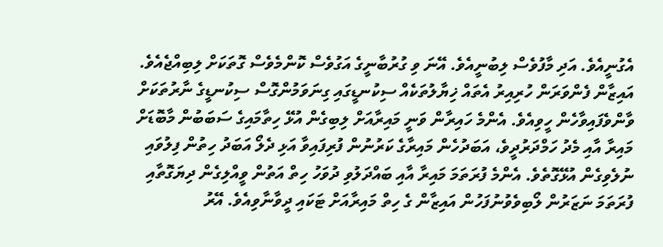އެގުނީއެވެ. އަދި މާފުވެސް ލިބުނީއެވެ. އޭނަ ވި ގުރުބާނީގެ އަގުވެސް ކޮންމެވެސް ގޮތަކަށް ލިބިއްޖެއެވެ.
އައިޒާން ފެންވަރަން ހުރިއިރު އެތައް ޚިޔާލުތަކެއް ސިކުނޑީގައި ގިނަވަމުންގޮސް ސިކުނޑީގެ ނާރުތަކަށް ވާންވެފައިވާހެން ހީވިއެވެ. އެންމެ ހައިރާން ވަނީ މައިރާއަށް ލިބިގެން އުޅޭ ހިތާމައިގެ ސަބަބުން މާބޮޑަށް މައިރާ އާއި މެދު ހަމްދަރުދީވެ، އަބަދުހެން މައިރާގެ ކަރުނުން ފުރިފައިވާ އަޅި ދެލޯ އަބަދު ހިތުން ފިލުވައި ނުލެވިގެން އުޅޭގޮތެވެ. އެންމެ ފުރަތަމަ މައިރާ އާއި ބައްދަލުވި ދުވަހު ހިތް އަތުން ވީއްލިގެން ދިޔަގޮތާއި ފުރަތަމަ ނަޒަރުން ލޯބިވެވުނުފަހުން އައިޒާން ގެ ހިތް މައިރާއަށް ޓަކައި ދީވާނާވިއެވެ. އޭރު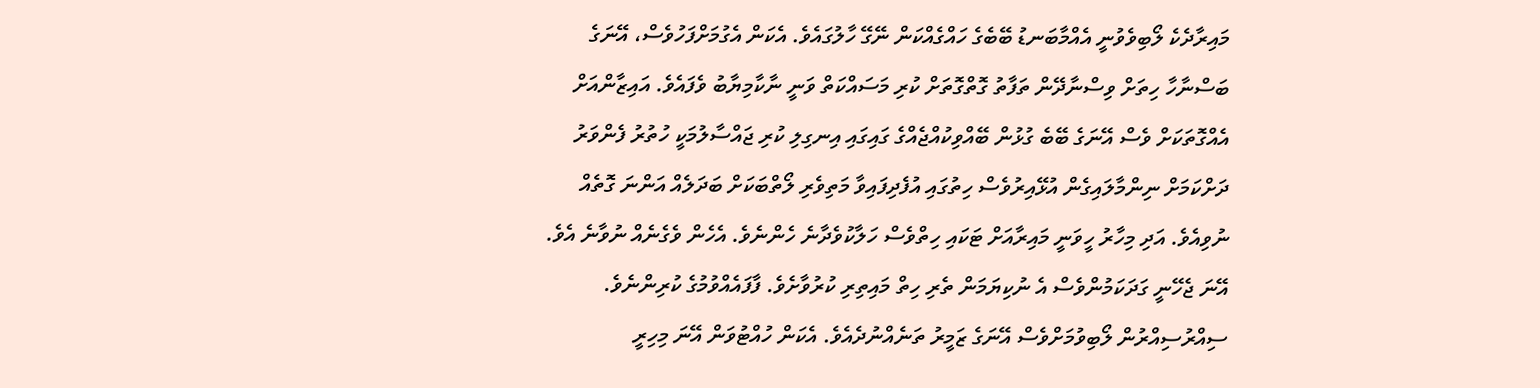މައިރާދެކެ ލޯބިވެވުނީ އެއްމާބަނޑު ބޭބެގެ ހައްގެއްކަން ނޭގޭ ހާލުގައެވެ. އެކަން އެގުމަށްފަހުވެސް، އޭނަގެ ބަސްނާހާ ހިތަށް ވިސްނާދޭން ތަފާތު ގޮތްގޮތަށް ކުރި މަސައްކަތް ވަނީ ނާކާމިޔާބު ވެފައެވެ. އައިޒާންއަށް އެއްގޮތަކަށް ވެސް އޭނަގެ ބޭބެ ގުޅުން ބޭއްވިކުއްޖެއްގެ ގައިގައި އިނގިލި ކުރި ޖައްސާލުމަކީ ހުތުރު ފެންވަރު ދަށްކަމަށް ނިންމާލައިގެން އުޅޭއިރުވެސް ހިތުގައި އުފެދިފައިވާ މަތިވެރި ލޯތްބަކަށް ބަދަލެއް އަންނަ ގޮތެއް ނުވިއެވެ. އަދި މިހާރު ހީވަނީ މައިރާއަށް ޓަކައި ހިތްވެސް ހަލާކުވެދާނެ ހެންނެވެ. އެހެން ވެގެނެއް ނުވާނެ އެވެ. އޭނަ ޖެހޭނީ ގަދަކަމުންވެސް އެ ނުކިޔަމަން ތެރި ހިތް މައިތިރި ކުރުވާށެވެ. ފާފައެއްވުމުގެ ކުރިންނެވެ. ސިއްރުސިއްރުން ލޯބިވުމަށްވެސް އޭނަގެ ޒަމީރު ތަނެއްނުދެއެވެ. އެކަން ހުއްޓުވަން އޭނަ މިހިރީ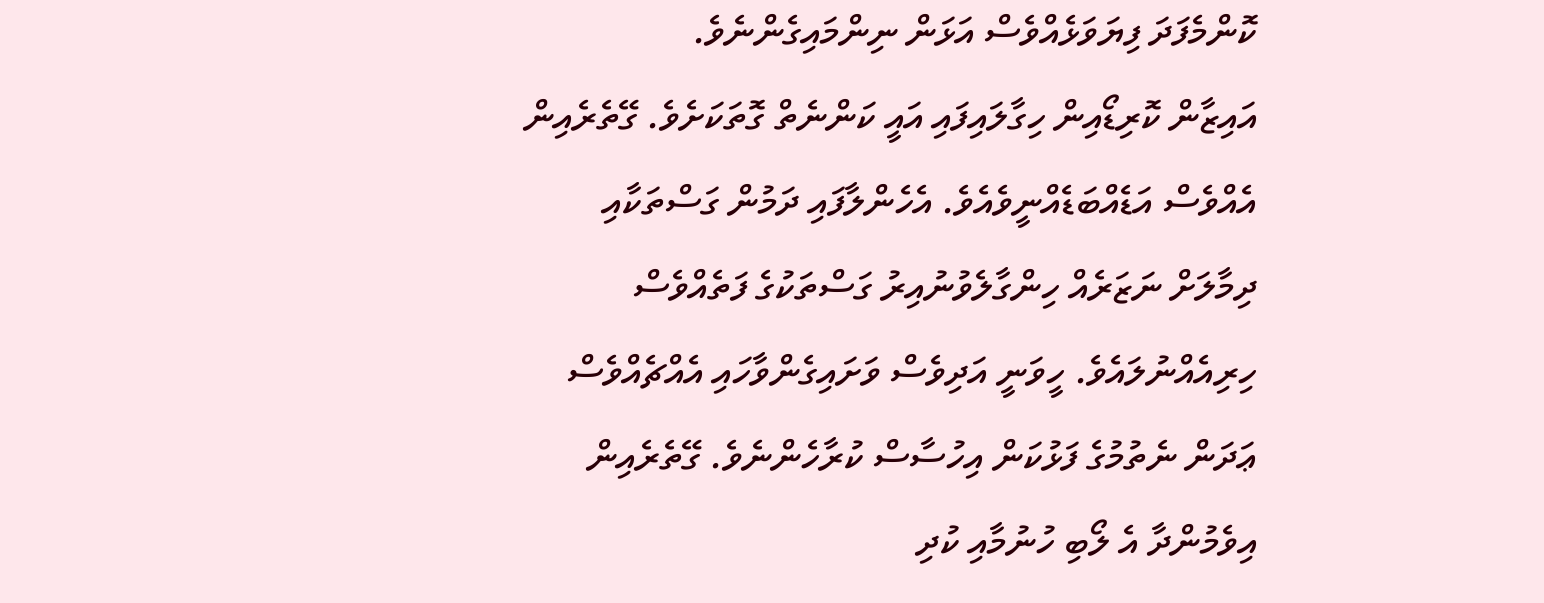ކޮންމެފަދަ ފިޔަވަޅެއްވެސް އަޅަން ނިންމައިގެންނެވެ.
އައިޒާން ކޮރިޑޯއިން ހިގާލައިފައި އައީ ކަންނެތް ގޮތަކަށެވެ. ގޭތެރެއިން އެއްވެސް އަޑެއްބަޑެއްނީވެއެވެ. އެހެންލާފައި ދަމުން ގަސްތަކާއި ދިމާލަށް ނަޒަރެއް ހިންގާލެވުނުއިރު ގަސްތަކުގެ ފަތެއްވެސް ހިރިއެއްނުލައެވެ. ހީވަނީ އަދިވެސް ވަށައިގެންވާހައި އެއްޗެއްވެސް ޢަދަން ނެތުމުގެ ފަޅުކަން އިހުސާސް ކުރާހެންނެވެ. ގޭތެރެއިން އިވެމުންދާ އެ ލޯބި ހުނުމާއި ކުދި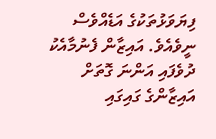ފިޔަވަޅުތަކުގެ އަޑެއްވެސް ނީވެއެވެ. އައިޒާން ފެނުމާއެކު ދުވެފައި އަންނަ ގޮތަށް އައިޒާންގެ ގައިގައި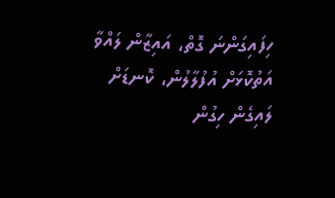ހިފައިގަންނަ ގޮތް، އައިޒާން ލައްވާ އަތުކޮޅަށް އުފުލާލުން، ކޮނޑަށް ލައިގެން ހިގުން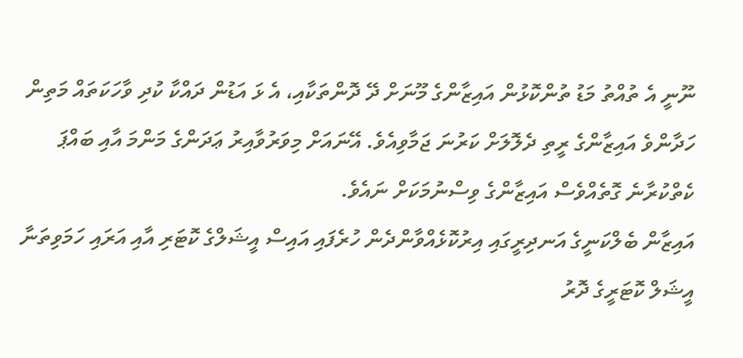ނޫނީ އެ ތުއްތު މަޑު ތުންކޮޅުން އައިޒާންގެ މޫނަށް ދޭ ދޮންތަކާއި، އެ ޅަ އަޑުން ދައްކާ ކުދި ވާހަކަތައް މަތިން ހަދާންވެ އައިޒާންގެ ރީތި ދެލޮލަށް ކަރުނަ ޖަމާވިއެވެ. އޭނައަށް މިވަރުވާއިރު ޢަދަންގެ މަންމަ އާއި ބައްޕަ ކެތްކުރާނެ ގޮތެއްވެސް އައިޒާންގެ ވިސްނުމަކަށް ނައެވެ.
އައިޒާން ބެލްކަނީގެ އަނދިރީގައި އިރުކޮޅެއްވާންދެން ހުރެފައި އައިސް އީޝަލްގެ ކޮޓަރި އާއި އަރައި ހަމަވިތަނާ އީޝަލް ކޮޓަރީގެ ދޮރު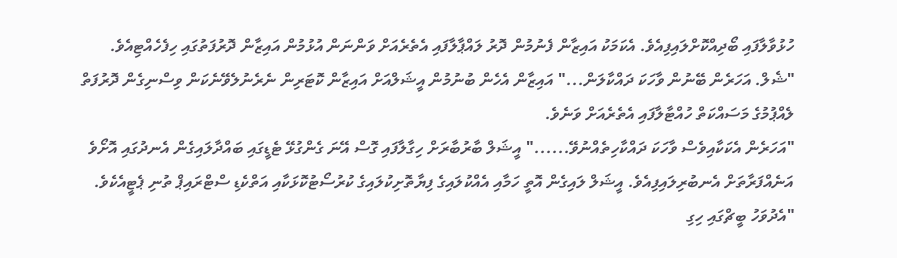ހުޅުވާލާފައި ބޯދިއްކޮށްލައިފިއެވެ. އެކަމަކު އައިޒާން ފެނުމުން ދޮރު ލައްޕާލާފައި އެތެރެއަށް ވަންނަން އުޅުމުން އައިޒާން ދޮރުފަތުގައި ހިފެހެއްޓިއެވެ.
"ޝެލް. އަހަރެން ބޭނުން ވާހަކަ ދައްކާލަން..." އައިޒާން އެހެން ބުނުމުން އީޝަލްއަށް އައިޒާން ކޮޓަރިން ނެރެނުލެވޭނެކަން ވިސްނިގެން ދޮރުފަތް ލެއްޕުމުގެ މަސައްކަތް ހުއްޓާލާފައި އެތެރެއަށް ވަނެވެ.
"އަހަރެން އެކަކާއިވެސް ވާހަކަ ދައްކާހިތެއްނުވޭ......" އީޝަލް ބާރުބާރަށް ހިގާލާފައި ގޮސް އޭނަ ގެންގުޅޭ ޓެޑީގައި ބައްދާލައިގެން އެނދުގައި އޮށޯވެ އަނެއްފަރާތަށް އެނބުރިލައިފިއެވެ. އީޝަލް ލައިގެން އޮތީ ހަމާއި އެއްކުލައިގެ ފިޔާތޮށިކުލައިގެ ކުރުސޯޓުކޮޅަކާއި އަތްކެޑި ސްޓްރައިޕް ތުނި ޕެޓީއެކެވެ.
"އެދުވަހު ބީޗްގައި ހިގި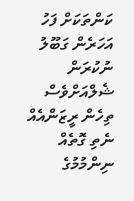ކަންތަކަށް ފަހު އަހަރެން ގަބޫލު ނުކުރަން ޝެލްއަށްވެސް ތިހެން ރީޒަންއެއް ނެތި ގޮތެއް ނިންމުމުގެ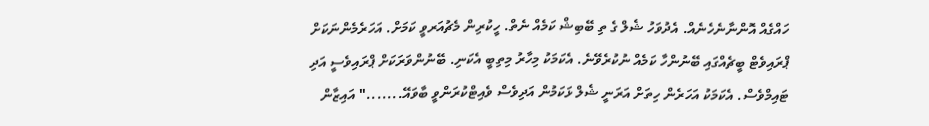ހައްގެއް އޮންނާނެހެނެއް. އެދުވަހު ޝެލް ގެ ތި ބޭބިޝް ކަމެއް ނެތް. ހީކުރިން މެޗުއަރވީ ކަމަށް. އަހަރެމެންނަކަށް ޕްރައިވެޓް ބީޗެއްގައި ބޭނުންހާ ކަމެއް ނުކުރެވޭނެ. އެކަމަކު މިހާރު މިތިބީ އެކަނި. ބޭނުންވަރަކަށް ޕްރައިވެސީ އަދި ޓައިމްވެސް. އެކަމަކު އަހަރެން ހިތަށް އަރަނީ ޝެލް ޅަކަމުން އަދިވެސް ވެއިޓްކުރަންވީ ބާވައޭ......." އައިޒާން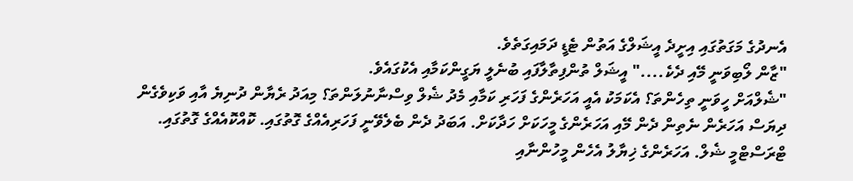އެނދުގެ މަގަތުގައި އިށީދެ އީޝަލްގެ އަތުން ޓެޑީ ދަމައިގަތެވެ.
"ޒާން ލޯބިވަނީ މޭއި ދެކެ...." އީޝަލް ތުންފިތާލާފައި ބުނެލީ ޔަގީންކަމާއި އެކުގައެވެ.
"ޝެލްއަށް ހީވަނީ ތިހެންތަ؟ އެކަމަކު އެއީ އަހަރެންގެ ފަހަރި ކަމާއި މެދު ޝެލް ވިސްނާނުލަންތަ؟ މިއަދު ރެޔާން ދުނިޔެ އާއި ވަކިވެގެން ދިޔަސް އަހަރެން ނެތިން ދެން މޭއި އަހަރެންގެ މީހަކަށް ހަދާކަށް. އަބަދު ދެން ބެލެވޭނީ ފަހަރިއެއްގެ ގޮތުގައި. ކޮއްކޮއެއްގެ ގޮތުގައި. ޓްރަސްޓްމީ ޝެލް. އަހަރެންގެ ޚިޔާލު އެހެން މީހުންނާއި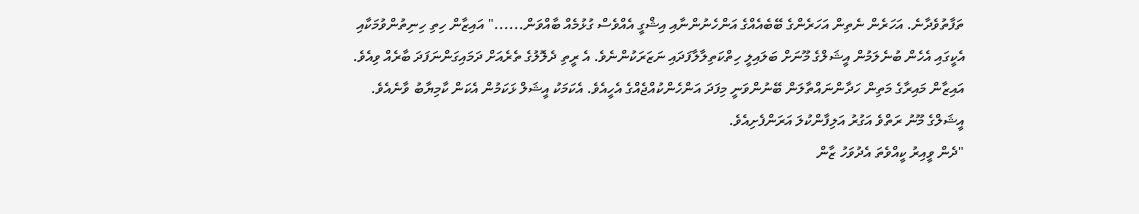ތަފާތުވެދާނެ. އަހަރެން ނެތިން އަހަރެންގެ ބޭބެއެއްގެ އަންހެނުންނާއި އިޝްގީ އެއްވެސް ގުޅުމެއް ބާއްވަން......" އައިޒާން ހިތި ހިނިތުންވުމަކާއި އެކީގައި އެހެން ބުނެލަމުން އީޝަލްގެ މޫނަށް ބަލައިލީ ހިތްކަތިލާލާފަދައި ނަޒަރަކުންނެވެ. އެ ރީތި ދެލޮލުގެ ތެރެއަށް ދަމައިގަންނަފަދަ ބާރެއް ވިއެވެ. އައިޒާން މައިރާގެ މަތިން ހަދާންނައްތާލަން ބޭނުންވަނީ މިފަދަ އަންހެންކުއްޖެއްގެ އެހީއެވެ. އެކަމަކު އީޝަލް ޅަކަމުން އެކަން ކާމިޔާބު ވާނެއެވެ. އީޝަލްގެ މޫނު ރަތްވެ އަގުރު އަލިފާންކުލަ އަރަންފެށިއެވެ.
"ދެން ވީއިރު ކީއްވެތަ އެދުވަހު ޒާން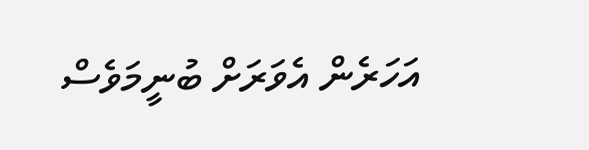އަހަރެން އެވަރަށް ބުނީމަވެސް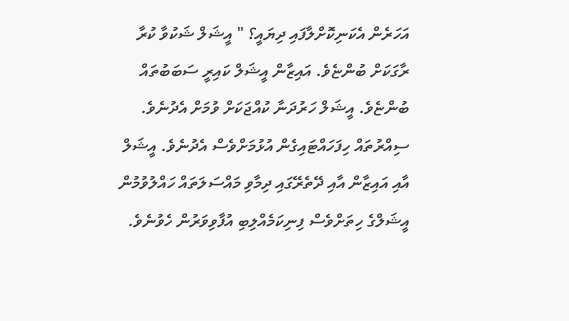އަހަރެން އެކަނިކޮށްލާފައި ދިޔައީ؟ " އީޝަލް ޝަކުވާ ކުރާ ރާގަކަށް ބުންޏެވެ. އައިޒާން އީޝަލް ކައިރީ ސަބަބުތައް ބުންޏެވެ. އީޝަލް ހަރުދަނާ ކުއްޖަކަށް ވުމަށް އެދުނެވެ. ސިއްރުތައް ހިފަހައްޓައިގެން އުޅުމަށްވެސް އެދުނެވެ. އީޝަލް އާއި އައިޒާން އާއި ދޭތެރޭގައި ދިމާވި މައްސަލަތައް ހައްލުވުމުން އީޝަލްގެ ހިތަށްވެސް ފިނިކަމެއްލިބި އުފާވިވަރުން ހެވުނެވެ.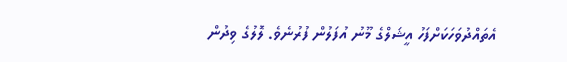އެތައްދުވަހަކަށްފަހު އީޝަލްގެ މޫނު އުފަލުން ފުރުނެވެ. ލޮލުގެ ވިދުން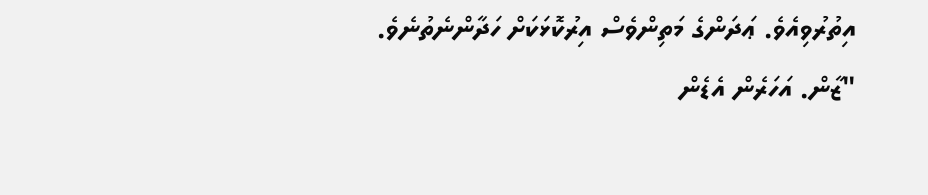އިތުރުވިއެވެ. ޢަދަންގެ މަތިންވެސް އިރުކޮޅަކަށް ހަދާންނެތުނެވެ.
"ޒާން. އަހަރެން އެޑެން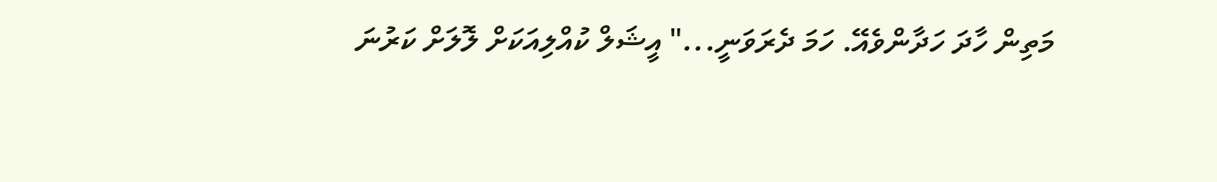މަތިން ހާދަ ހަދާންވެއޭ. ހަމަ ދެރަވަނީ..." އީޝަލް ކުއްލިއަކަށް ލޮލަށް ކަރުނަ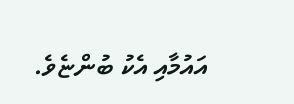އައުމާއި އެކު ބުންޏެވެ.